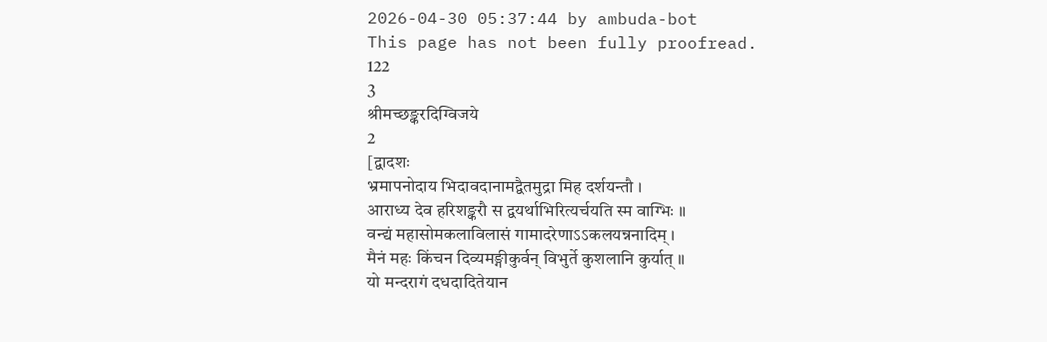2026-04-30 05:37:44 by ambuda-bot
This page has not been fully proofread.
122
3
श्रीमच्छङ्करदिग्विजये
2
[द्वादशः
भ्रमापनोदाय भिदावदानामद्वैतमुद्रा मिह दर्शयन्तौ ।
आराध्य देव हरिशङ्करौ स द्वयर्थाभिरित्यर्चयति स्म वाग्भिः ॥
वन्द्यं महासोमकलाविलासं गामादरेणाऽऽकलयन्ननादिम् ।
मैनं महः किंचन दिव्यमङ्गीकुर्वन् विभुर्ते कुशलानि कुर्यात् ॥
यो मन्दरागं दधदादितेयान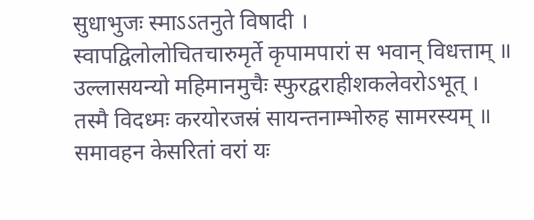सुधाभुजः स्माऽऽतनुते विषादी ।
स्वापद्विलोलोचितचारुमृर्ते कृपामपारां स भवान् विधत्ताम् ॥
उल्लासयन्यो महिमानमुचैः स्फुरद्वराहीशकलेवरोऽभूत् ।
तस्मै विदध्मः करयोरजस्रं सायन्तनाम्भोरुह सामरस्यम् ॥
समावहन केसरितां वरां यः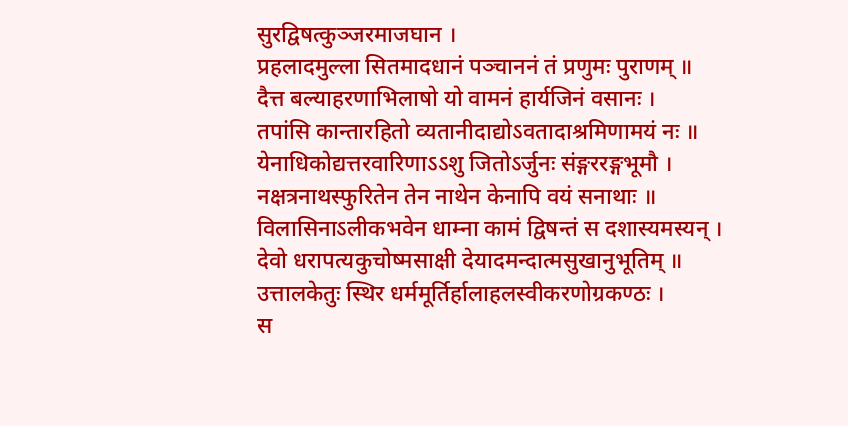सुरद्विषत्कुञ्जरमाजघान ।
प्रहलादमुल्ला सितमादधानं पञ्चाननं तं प्रणुमः पुराणम् ॥
दैत्त बल्याहरणाभिलाषो यो वामनं हार्यजिनं वसानः ।
तपांसि कान्तारहितो व्यतानीदाद्योऽवतादाश्रमिणामयं नः ॥
येनाधिकोद्यत्तरवारिणाऽऽशु जितोऽर्जुनः संङ्गररङ्गभूमौ ।
नक्षत्रनाथस्फुरितेन तेन नाथेन केनापि वयं सनाथाः ॥
विलासिनाऽलीकभवेन धाम्ना कामं द्विषन्तं स दशास्यमस्यन् ।
देवो धरापत्यकुचोष्मसाक्षी देयादमन्दात्मसुखानुभूतिम् ॥
उत्तालकेतुः स्थिर धर्ममूर्तिर्हालाहलस्वीकरणोग्रकण्ठः ।
स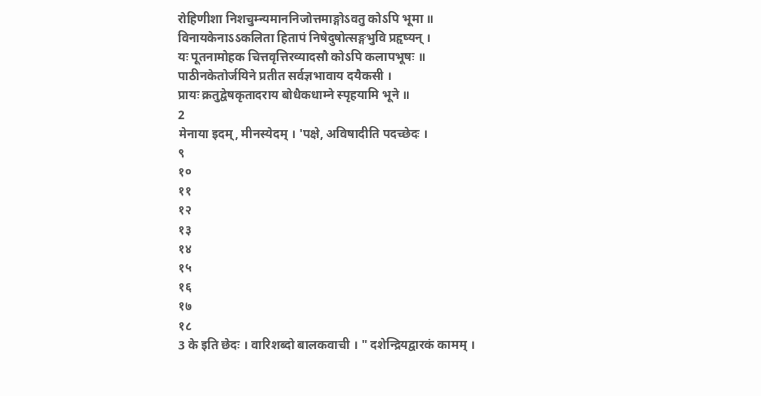रोहिणीशा निशचुम्न्यमाननिजोत्तमाङ्गोऽवतु कोऽपि भूमा ॥
विनायकेनाऽऽकलिता हितापं निषेदुषोत्सङ्गभुवि प्रहृष्यन् ।
यः पूतनामोहक चित्तवृत्तिरव्यादसौ कोऽपि कलापभूषः ॥
पाठीनकेतोर्जयिने प्रतीत सर्वज्ञभावाय दयैकसी ।
प्रायः क्रतुद्वेषकृतादराय बोधैकधाम्ने स्पृहयामि भूने ॥
2
मेनाया इदम्, मीनस्येदम् । 'पक्षे, अविषादीति पदच्छेदः ।
९
१०
११
१२
१३
१४
१५
१६
१७
१८
3 के इति छेदः । वारिशब्दो बालकवाची । " दशेन्द्रियद्वारकं कामम् ।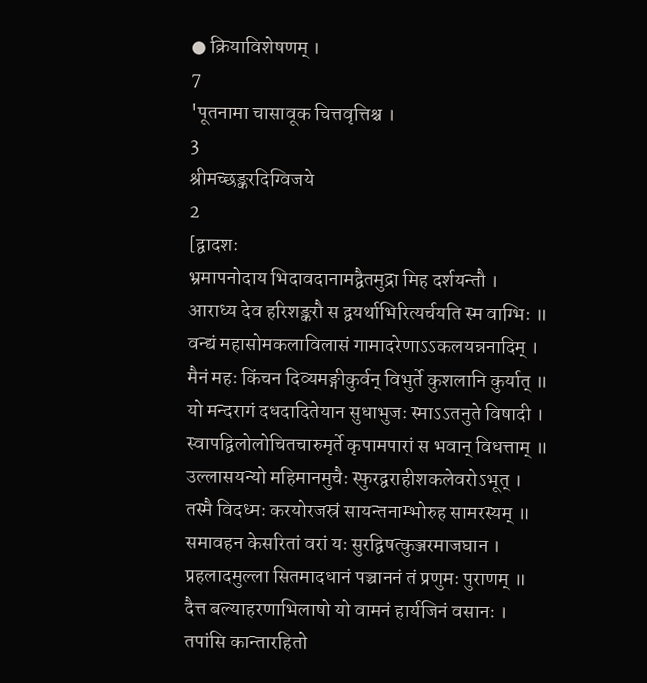● क्रियाविशेषणम् ।
7
'पूतनामा चासावूक चित्तवृत्तिश्च ।
3
श्रीमच्छङ्करदिग्विजये
2
[द्वादशः
भ्रमापनोदाय भिदावदानामद्वैतमुद्रा मिह दर्शयन्तौ ।
आराध्य देव हरिशङ्करौ स द्वयर्थाभिरित्यर्चयति स्म वाग्भिः ॥
वन्द्यं महासोमकलाविलासं गामादरेणाऽऽकलयन्ननादिम् ।
मैनं महः किंचन दिव्यमङ्गीकुर्वन् विभुर्ते कुशलानि कुर्यात् ॥
यो मन्दरागं दधदादितेयान सुधाभुजः स्माऽऽतनुते विषादी ।
स्वापद्विलोलोचितचारुमृर्ते कृपामपारां स भवान् विधत्ताम् ॥
उल्लासयन्यो महिमानमुचैः स्फुरद्वराहीशकलेवरोऽभूत् ।
तस्मै विदध्मः करयोरजस्रं सायन्तनाम्भोरुह सामरस्यम् ॥
समावहन केसरितां वरां यः सुरद्विषत्कुञ्जरमाजघान ।
प्रहलादमुल्ला सितमादधानं पञ्चाननं तं प्रणुमः पुराणम् ॥
दैत्त बल्याहरणाभिलाषो यो वामनं हार्यजिनं वसानः ।
तपांसि कान्तारहितो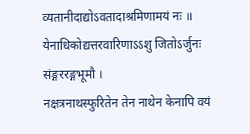व्यतानीदाद्योऽवतादाश्रमिणामयं नः ॥
येनाधिकोद्यत्तरवारिणाऽऽशु जितोऽर्जुनः संङ्गररङ्गभूमौ ।
नक्षत्रनाथस्फुरितेन तेन नाथेन केनापि वयं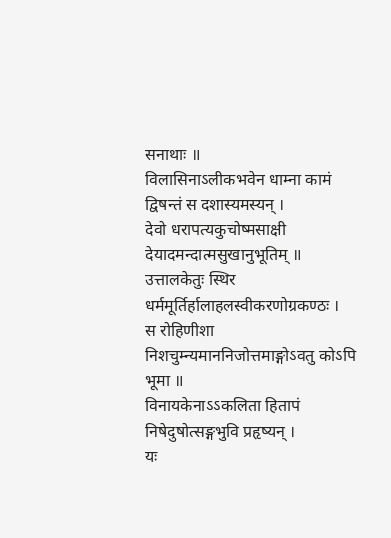सनाथाः ॥
विलासिनाऽलीकभवेन धाम्ना कामं द्विषन्तं स दशास्यमस्यन् ।
देवो धरापत्यकुचोष्मसाक्षी देयादमन्दात्मसुखानुभूतिम् ॥
उत्तालकेतुः स्थिर धर्ममूर्तिर्हालाहलस्वीकरणोग्रकण्ठः ।
स रोहिणीशा निशचुम्न्यमाननिजोत्तमाङ्गोऽवतु कोऽपि भूमा ॥
विनायकेनाऽऽकलिता हितापं निषेदुषोत्सङ्गभुवि प्रहृष्यन् ।
यः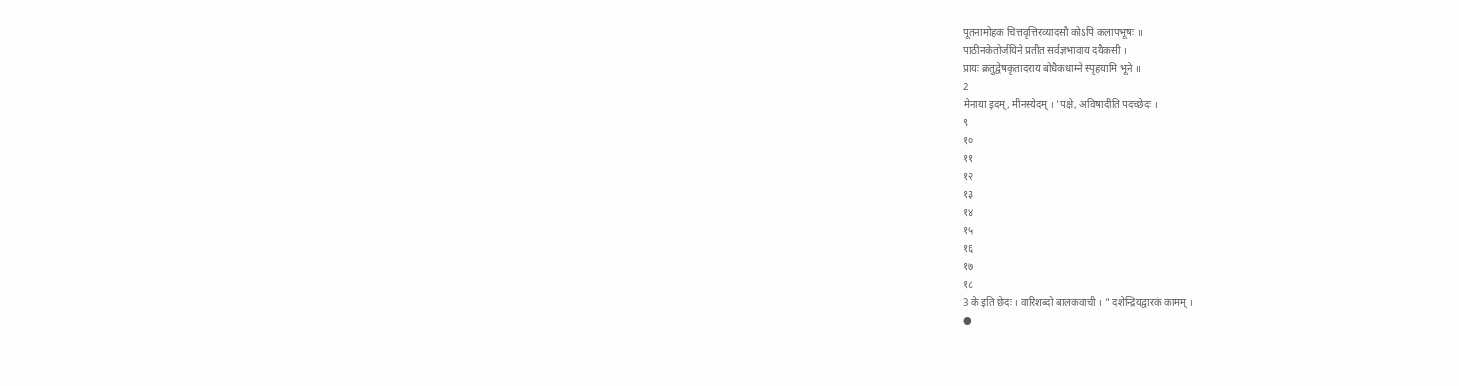पूतनामोहक चित्तवृत्तिरव्यादसौ कोऽपि कलापभूषः ॥
पाठीनकेतोर्जयिने प्रतीत सर्वज्ञभावाय दयैकसी ।
प्रायः क्रतुद्वेषकृतादराय बोधैकधाम्ने स्पृहयामि भूने ॥
2
मेनाया इदम्, मीनस्येदम् । 'पक्षे, अविषादीति पदच्छेदः ।
९
१०
११
१२
१३
१४
१५
१६
१७
१८
3 के इति छेदः । वारिशब्दो बालकवाची । " दशेन्द्रियद्वारकं कामम् ।
●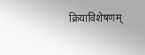क्रियाविशेषणम्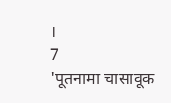।
7
'पूतनामा चासावूक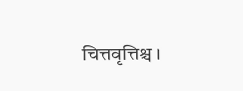चित्तवृत्तिश्च ।